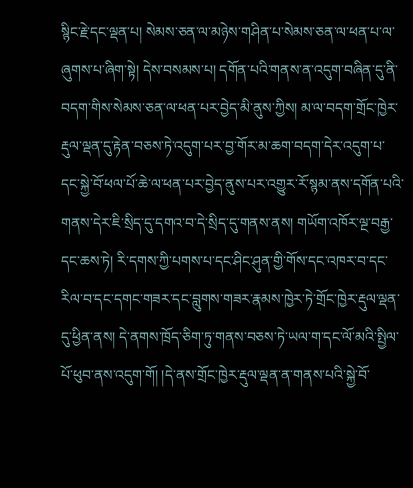སྙིང་རྗེ་དང་ལྡན་པ། སེམས་ཅན་ལ་མཉེས་གཤིན་པ་སེམས་ཅན་ལ་ཕན་པ་ལ་ཞུགས་པ་ཞིག་སྟེ། དེས་བསམས་པ། དགོན་པའི་གནས་ན་འདུག་བཞིན་དུ་ནི་བདག་གིས་སེམས་ཅན་ལ་ཕན་པར་བྱེད་མི་ནུས་ཀྱིས། མ་ལ་བདག་གྲོང་ཁྱེར་རྡུལ་ལྡན་དུ་རྟེན་བཅས་ཏེ་འདུག་པར་བྱ་གོར་མ་ཆག་བདག་དེར་འདུག་པ་དང་སྐྱེ་བོ་ཕལ་པོ་ཆེ་ལ་ཕན་པར་བྱེད་ནུས་པར་འགྱུར་རོ་སྙམ་ནས་དགོན་པའི་གནས་དེར་ཇི་སྲིད་དུ་དགའ་བ་དེ་སྲིད་དུ་གནས་ནས། གཡོག་འཁོར་ལྔ་བརྒྱ་དང་ཆས་ཏེ། རི་དགས་ཀྱི་པགས་པ་དང་ཤིང་ཤུན་གྱི་གོས་དང་འཁར་བ་དང་རིལ་བ་དང་དགང་གཟར་དང་བླུགས་གཟར་རྣམས་ཁྱེར་ཏེ་གྲོང་ཁྱེར་རྡུལ་ལྡན་དུ་ཕྱིན་ནས། དེ་ནགས་ཁྲོད་ཅིག་ཏུ་གནས་བཅས་ཏེ་ཡལ་ག་དང་ལོ་མའི་སྤྱིལ་པོ་ཕུབ་ནས་འདུག་གོ། །དེ་ནས་གྲོང་ཁྱེར་རྡུལ་ལྡན་ན་གནས་པའི་སྐྱེ་བོ་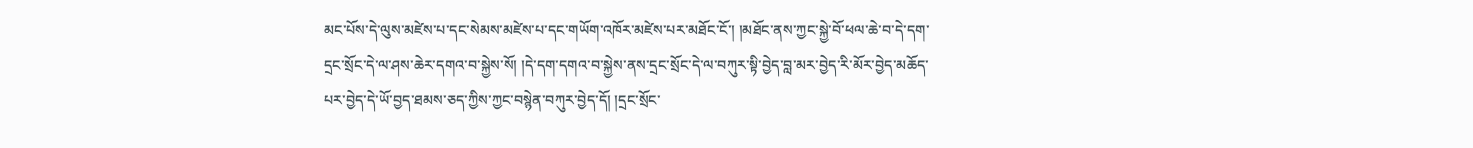མང་པོས་དེ་ལུས་མཛེས་པ་དང་སེམས་མཛེས་པ་དང་གཡོག་འཁོར་མཛེས་པར་མཐོང་ངོ་། །མཐོང་ནས་ཀྱང་སྐྱེ་བོ་ཕལ་ཆེ་བ་དེ་དག་དྲང་སྲོང་དེ་ལ་ཤས་ཆེར་དགའ་བ་སྐྱེས་སོ། །དེ་དག་དགའ་བ་སྐྱེས་ནས་དྲང་སྲོང་དེ་ལ་བཀུར་སྟི་བྱེད་བླ་མར་བྱེད་རི་མོར་བྱེད་མཆོད་པར་བྱེད་དེ་ཡོ་བྱད་ཐམས་ཅད་ཀྱིས་ཀྱང་བསྙེན་བཀུར་བྱེད་དོ། །དྲང་སྲོང་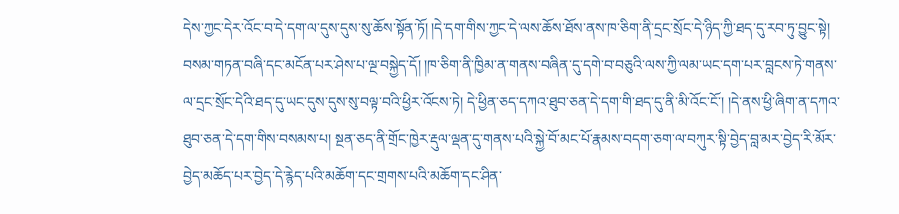དེས་ཀྱང་དེར་འོང་བ་དེ་དག་ལ་དུས་དུས་སུ་ཆོས་སྟོན་ཏོ། །དེ་དག་གིས་ཀྱང་དེ་ལས་ཆོས་ཐོས་ནས་ཁ་ཅིག་ནི་དྲང་སྲོང་དེ་ཉིད་ཀྱི་ཐད་དུ་རབ་ཏུ་བྱུང་སྟེ། བསམ་གཏན་བཞི་དང་མངོན་པར་ཤེས་པ་ལྔ་བསྐྱེད་དོ། །ཁ་ཅིག་ནི་ཁྱིམ་ན་གནས་བཞིན་དུ་དགེ་བ་བཅུའི་ལས་ཀྱི་ལམ་ཡང་དག་པར་བླངས་ཏེ་གནས་ལ་དྲང་སྲོང་དེའི་ཐད་དུ་ཡང་དུས་དུས་སུ་བལྟ་བའི་ཕྱིར་འོངས་ཏེ། དེ་ཕྱིན་ཅད་དཀའ་ཐུབ་ཅན་དེ་དག་གི་ཐད་དུ་ནི་མི་འོང་ངོ་། །དེ་ནས་ཕྱི་ཞིག་ན་དཀའ་ཐུབ་ཅན་དེ་དག་གིས་བསམས་པ། སྔན་ཅད་ནི་གྲོང་ཁྱེར་རྡུལ་ལྡན་དུ་གནས་པའི་སྐྱེ་བོ་མང་པོ་རྣམས་བདག་ཅག་ལ་བཀུར་སྟི་བྱེད་བླ་མར་བྱེད་རི་མོར་བྱེད་མཆོད་པར་བྱེད་དེ་རྙེད་པའི་མཆོག་དང་གྲགས་པའི་མཆོག་དང་ཤིན་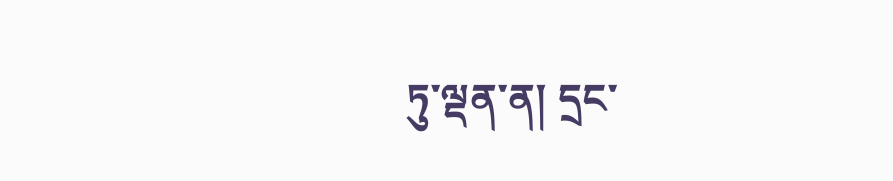ཏུ་ལྡན་ན། དྲང་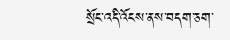སྲོང་འདི་འོངས་ནས་བདག་ཅག་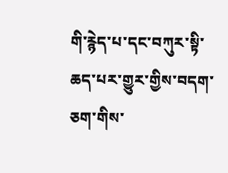གི་རྙེད་པ་དང་བཀུར་སྟི་ཆད་པར་གྱུར་གྱིས་བདག་ཅག་གིས་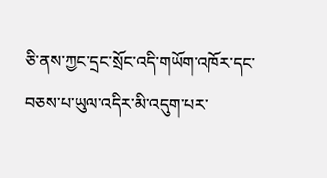ཅི་ནས་ཀྱང་དྲང་སྲོང་འདི་གཡོག་འཁོར་དང་བཅས་པ་ཡུལ་འདིར་མི་འདུག་པར་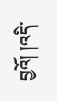བྱའོ། །འདི་